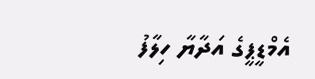އެމްޑީޕީގެ އަދާޔާ ހިލާފު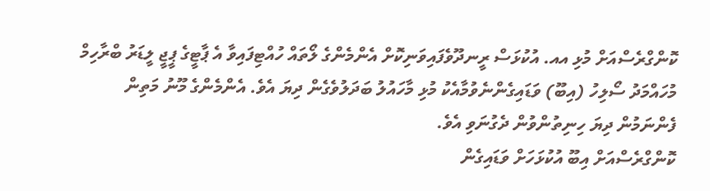ކޮންގްރެސްއަށް މުޅި އއ. އުކުޅަސް ރީނދޫވެފައިވަނިކޮށް އެންމެންގެ ލޯތައް ހުއްޓިފައިވާ އެ ޕާޓީގެ ޕީޖީ ލީޑަރު ބްރާހިމް މުހައްމަދު ސޯލިހު (އިބޫ) ވަޑައިގެންނެވުމާއެކު މުޅި މާހައުލު ބަދަލުވެގެން ދިޔަ އެވެ. އެންމެންގެ މޫނު މަތިން ފެންނަމުން ދިޔަ ހިނިތުންވުން ދެގުނަވި އެވެ.
ކޮންގްރެސްއަށް އިބޫ އުކުޅަހަށް ވަޑައިގެން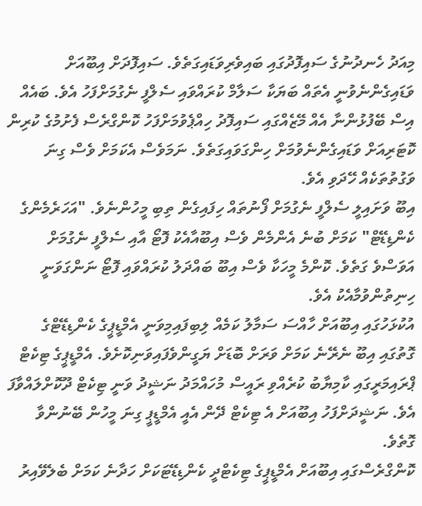މިއަދު ހެނދުނުގެ ސައިފޮދުގައި ބައިވެރިވަޑައިގަތެވެ. ސައިފޮދަށް އިބޫއަށް ވަޑައިގެންނެވުނީ އެތައް ބަޔަކާ ސަލާމް ކުރައްވައި ސެލްފީ ނެގުމަށްފަހު އެވެ. ބައެއް އިސް ބޭފުޅުންނާ އެއް މޭޒެއްގައި ސައިފޮދު ހިއްޕެވުމަށްފަހު ކޮންގްރެސް ފެށުމުގެ ކުރިން ކޮޓަރިއަށް ވަޑައިގެންނެވުމަށް ހިންގަވައިގަތެވެ. ނަމަވެސް އެކަމަށް ވެސް ގިނަ ވަގުތުތަކެއް ހޭދަވި އެވެ.
އިބޫ ވަށައިލީ ސެލްފީ ނެގުމަށް ފޯނުތައް ހިފައިގެން ތިބި މީހުންނެވެ. "އަހަރެމެންގެ ކެންޑިޑޭޓް" ކަމަށް ބުނެ އެންމެން ވެސް އިބޫއާއެކު ފޮޓޯ އާއި ސެލްފީ ނެގުމަށް އަވަސްވެ ގަތެވެ. ކޮންމެ މީހަކާ ވެސް އިބޫ ބައްދަލު ކުރައްވައި ފޮޓޯ ނަންގަވަނީ ހިނިތުންވުމާއެކު އެވެ.
އުކުޅަހުގައި އިބޫއަށް ހާއްސަ ސަމާލު ކަމެއް ލިބިފައިމިވަނީ އެމްޑީޕީގެ ކެންޑިޑޭޓްގެ ގޮތުގައި އިބޫ ނެރޭނެ ކަމަށް ވަރަށް ބޮޑަށް ޔަގީންވެފައިވަނިކޮށެވެ. އެމްޑީޕީގެ ޓިކެޓް ޕްރައިމަރީގައި ކާމިޔާބު ކުރެއްވި ރައީސް މުހައްމަދު ނަޝީދު ވަނީ ޓިކެޓް ދޫކޮށްލައްވާފަ އެވެ. ނަޝީދަށްފަހު އިބޫއަށް އެ ޓިކެޓް ދޭން އެއީ އެމްޑީޕީ ގިނަ މީހުން ބޭނުންވާ ގޮތެވެ.
ކޮންގްރެސްގައި އިބޫއަށް އެމްޑީޕީގެ ޓިކެޓްދީ ކެންޑިޑޭޓަކަށް ހަދާނެ ކަމަށް ބެލެވޭއިރު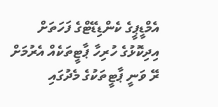އެމްޑީޕީގެ ކެންޑިޑޭޓްގެ ފަހަތަށް އިދިކޮޅުގެ ހުރިހާ ޕާޓީތަކެއް އެރުމަށް ރޭ ވަނީ ޕާޓީތަކުގެ މެދުގައި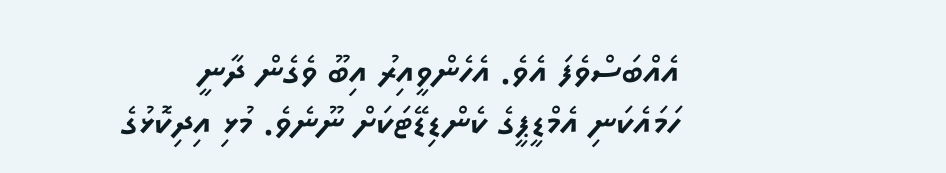އެއްބަސްވެފަ އެވެ. އެހެންވީއިރު އިބޫ ވެގެން ދާނީ ހަމައެކަނި އެމްޑީޕީގެ ކެންޑިޑޭޓަކަށް ނޫނެވެ. މުޅި އިދިކޮޅުގެ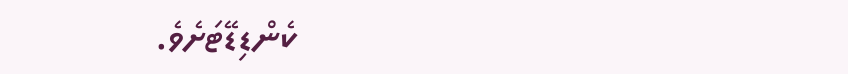ކެންޑިޑޭޓަށެވެ.